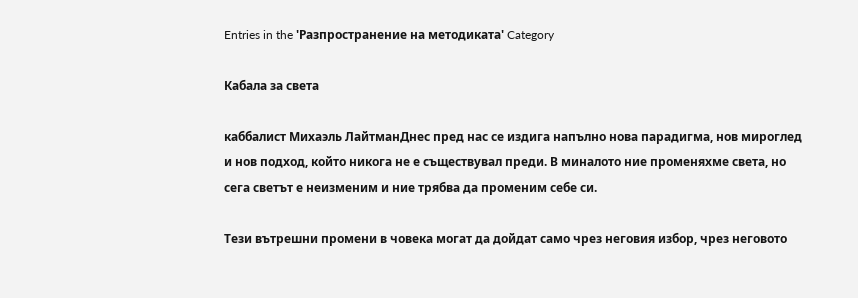Entries in the 'Разпространение на методиката' Category

Кабала за света

каббалист Михаэль ЛайтманДнес пред нас се издига напълно нова парадигма, нов мироглед и нов подход, който никога не е съществувал преди. В миналото ние променяхме света, но сега светът е неизменим и ние трябва да променим себе си.

Тези вътрешни промени в човека могат да дойдат само чрез неговия избор, чрез неговото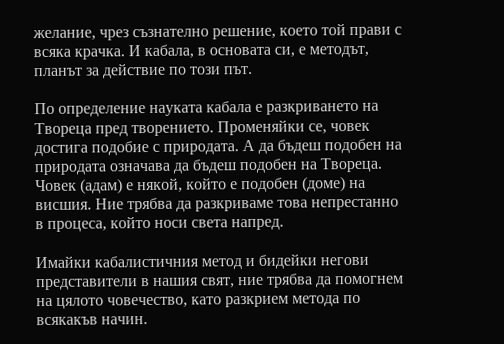желание, чрез съзнателно решение, което той прави с всяка крачка. И кабала, в основата си, е методът, планът за действие по този път.

По определение науката кабала е разкриването на Твореца пред творението. Променяйки се, човек достига подобие с природата. А да бъдеш подобен на природата означава да бъдеш подобен на Твореца. Човек (адам) е някой, който е подобен (доме) на висшия. Ние трябва да разкриваме това непрестанно в процеса, който носи света напред.

Имайки кабалистичния метод и бидейки негови представители в нашия свят, ние трябва да помогнем на цялото човечество, като разкрием метода по всякакъв начин.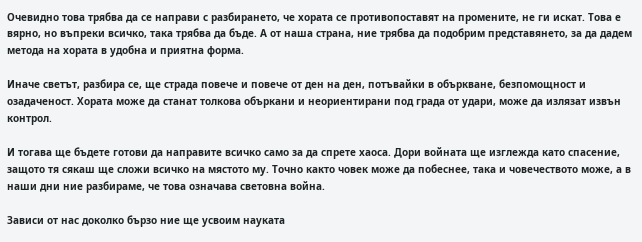Очевидно това трябва да се направи с разбирането, че хората се противопоставят на промените, не ги искат. Това е вярно, но въпреки всичко, така трябва да бъде. А от наша страна, ние трябва да подобрим представянето, за да дадем метода на хората в удобна и приятна форма.

Иначе светът, разбира се, ще страда повече и повече от ден на ден, потъвайки в объркване, безпомощност и озадаченост. Хората може да станат толкова объркани и неориентирани под града от удари, може да излязат извън контрол.

И тогава ще бъдете готови да направите всичко само за да спрете хаоса. Дори войната ще изглежда като спасение, защото тя сякаш ще сложи всичко на мястото му. Точно както човек може да побеснее, така и човечеството може, а в наши дни ние разбираме, че това означава световна война.

Зависи от нас доколко бързо ние ще усвоим науката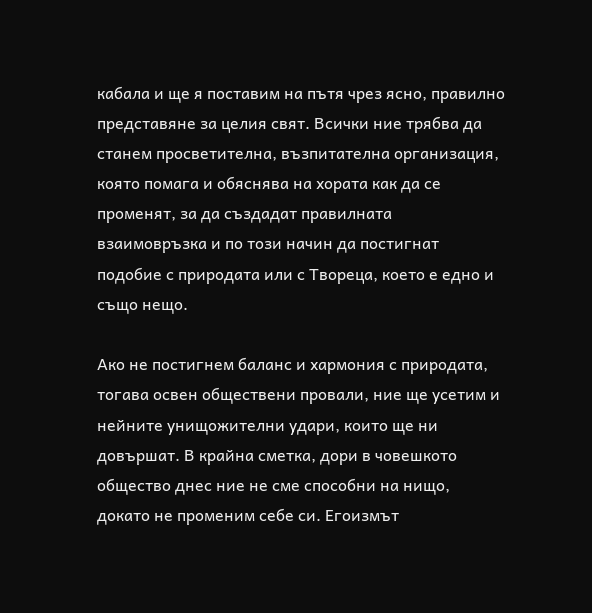кабала и ще я поставим на пътя чрез ясно, правилно представяне за целия свят. Всички ние трябва да станем просветителна, възпитателна организация, която помага и обяснява на хората как да се променят, за да създадат правилната взаимовръзка и по този начин да постигнат подобие с природата или с Твореца, което е едно и също нещо.

Ако не постигнем баланс и хармония с природата, тогава освен обществени провали, ние ще усетим и нейните унищожителни удари, които ще ни довършат. В крайна сметка, дори в човешкото общество днес ние не сме способни на нищо, докато не променим себе си. Егоизмът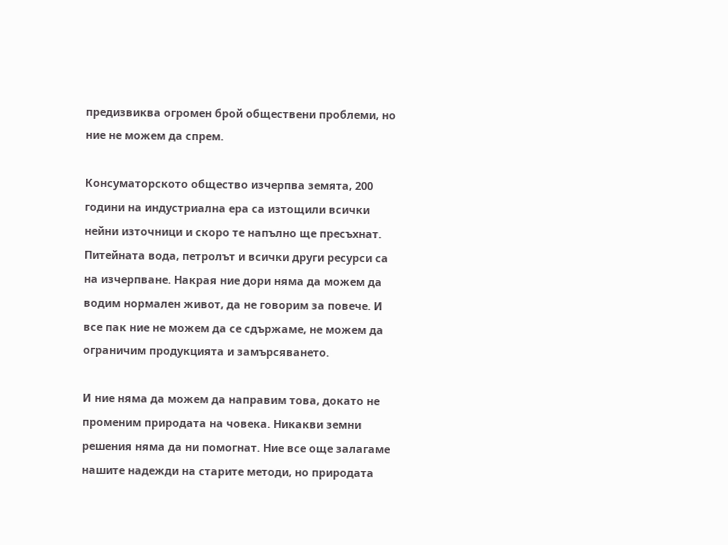предизвиква огромен брой обществени проблеми, но ние не можем да спрем.

Консуматорското общество изчерпва земята, 200 години на индустриална ера са изтощили всички нейни източници и скоро те напълно ще пресъхнат. Питейната вода, петролът и всички други ресурси са на изчерпване. Накрая ние дори няма да можем да водим нормален живот, да не говорим за повече. И все пак ние не можем да се сдържаме, не можем да ограничим продукцията и замърсяването.

И ние няма да можем да направим това, докато не променим природата на човека. Никакви земни решения няма да ни помогнат. Ние все още залагаме нашите надежди на старите методи, но природата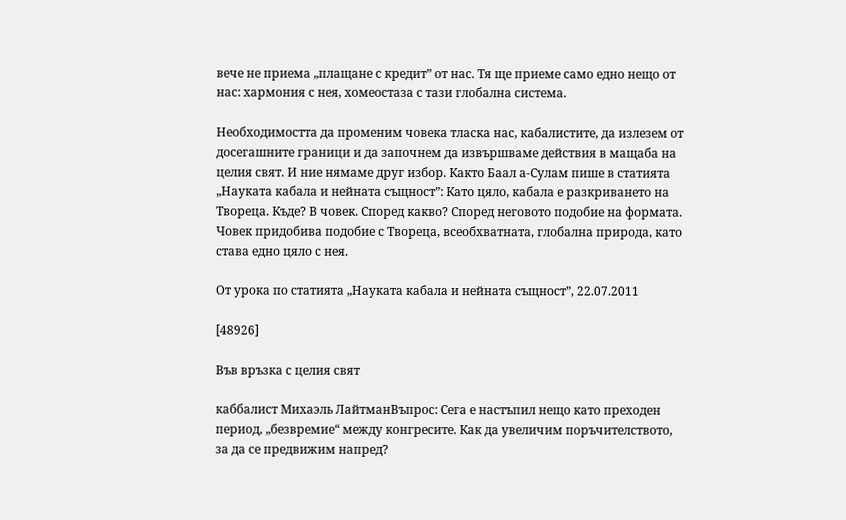вече не приема „плащане с кредит” от нас. Тя ще приеме само едно нещо от нас: хармония с нея, хомеостаза с тази глобална система.

Необходимостта да променим човека тласка нас, кабалистите, да излезем от досегашните граници и да започнем да извършваме действия в мащаба на целия свят. И ние нямаме друг избор. Както Баал а-Сулам пише в статията „Науката кабала и нейната същност”: Като цяло, кабала е разкриването на Твореца. Къде? В човек. Според какво? Според неговото подобие на формата. Човек придобива подобие с Твореца, всеобхватната, глобална природа, като става едно цяло с нея.

От урока по статията „Науката кабала и нейната същност”, 22.07.2011

[48926]

Във връзка с целия свят

каббалист Михаэль ЛайтманВъпрос: Сега е настъпил нещо като преходен период, „безвремие“ между конгресите. Как да увеличим поръчителството, за да се предвижим напред?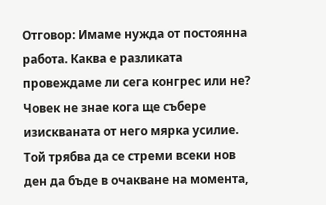Отговор: Имаме нужда от постоянна работа. Каква е разликата провеждаме ли сега конгрес или не? Човек не знае кога ще събере изискваната от него мярка усилие. Той трябва да се стреми всеки нов ден да бъде в очакване на момента,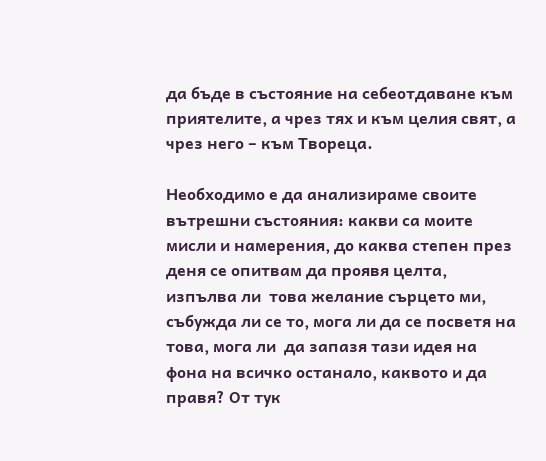да бъде в състояние на себеотдаване към приятелите, а чрез тях и към целия свят, а чрез него – към Твореца.

Необходимо е да анализираме своите вътрешни състояния: какви са моите мисли и намерения, до каква степен през деня се опитвам да проявя целта, изпълва ли  това желание сърцето ми, събужда ли се то, мога ли да се посветя на това, мога ли  да запазя тази идея на фона на всичко останало, каквото и да правя? От тук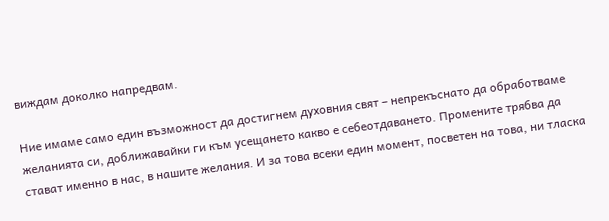виждам доколко напредвам.

Ние имаме само един възможност да достигнем духовния свят – непрекъснато да обработваме желанията си, доближавайки ги към усещането какво е себеотдаването. Промените трябва да стават именно в нас, в нашите желания. И за това всеки един момент, посветен на това, ни тласка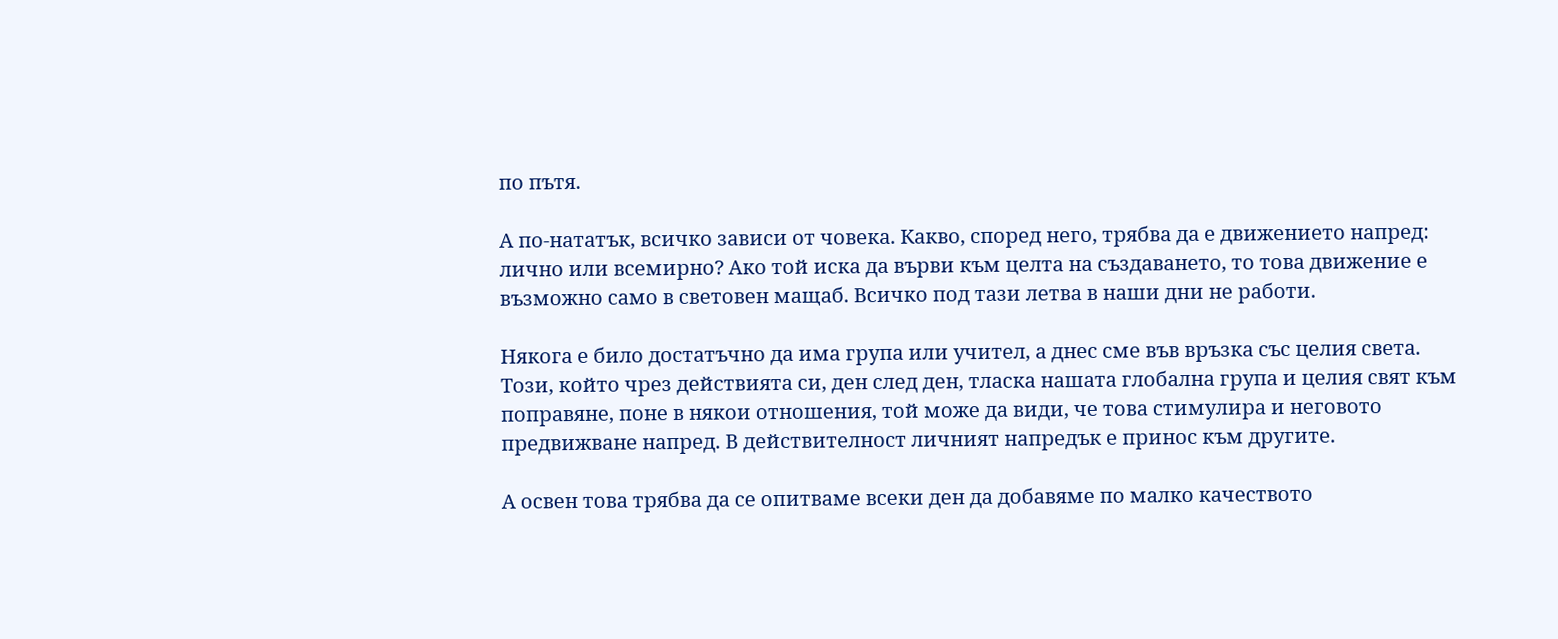по пътя.

А по-нататък, всичко зависи от човека. Какво, според него, трябва да е движението напред: лично или всемирно? Ако той иска да върви към целта на създаването, то това движение е възможно само в световен мащаб. Всичко под тази летва в наши дни не работи.

Някога е било достатъчно да има група или учител, а днес сме във връзка със целия света. Този, който чрез действията си, ден след ден, тласка нашата глобална група и целия свят към поправяне, поне в някои отношения, той може да види, че това стимулира и неговото предвижване напред. В действителност личният напредък е принос към другите.

А освен това трябва да се опитваме всеки ден да добавяме по малко качеството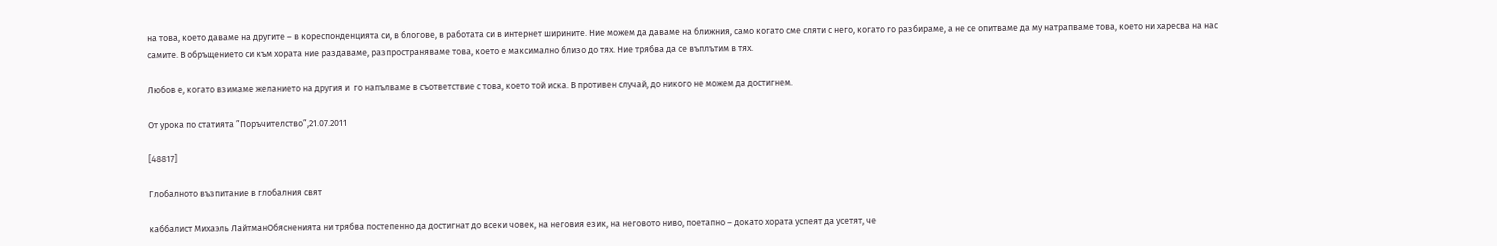на това, което даваме на другите – в кореспонденцията си, в блогове, в работата си в интернет ширините. Ние можем да даваме на ближния, само когато сме сляти с него, когато го разбираме, а не се опитваме да му натрапваме това, което ни харесва на нас самите. В обръщението си към хората ние раздаваме, разпространяваме това, което е максимално близо до тях. Ние трябва да се въплътим в тях.

Любов е, когато взимаме желанието на другия и  го напълваме в съответствие с това, което той иска. В противен случай, до никого не можем да достигнем.

От урока по статията ”Поръчителство”,21.07.2011

[48817]

Глобалното възпитание в глобалния свят

каббалист Михаэль ЛайтманОбясненията ни трябва постепенно да достигнат до всеки човек, на неговия език, на неговото ниво, поетапно – докато хората успеят да усетят, че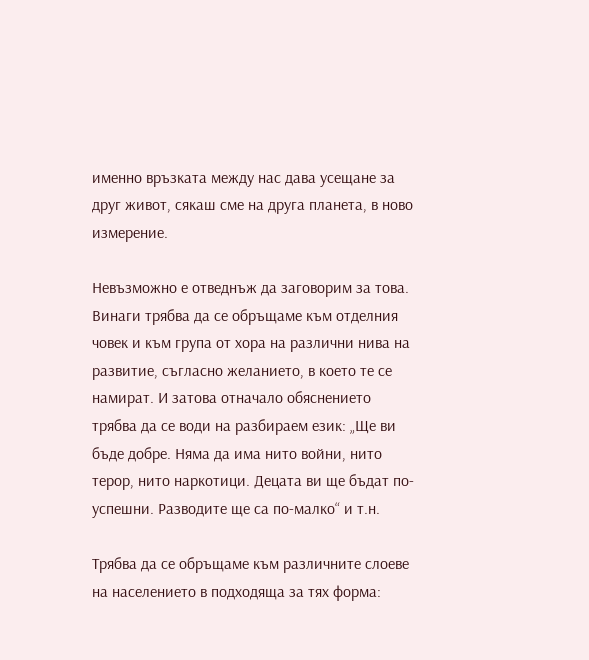именно връзката между нас дава усещане за друг живот, сякаш сме на друга планета, в ново измерение.

Невъзможно е отведнъж да заговорим за това. Винаги трябва да се обръщаме към отделния човек и към група от хора на различни нива на развитие, съгласно желанието, в което те се намират. И затова отначало обяснението трябва да се води на разбираем език: „Ще ви бъде добре. Няма да има нито войни, нито терор, нито наркотици. Децата ви ще бъдат по-успешни. Разводите ще са по-малко“ и т.н.

Трябва да се обръщаме към различните слоеве на населението в подходяща за тях форма: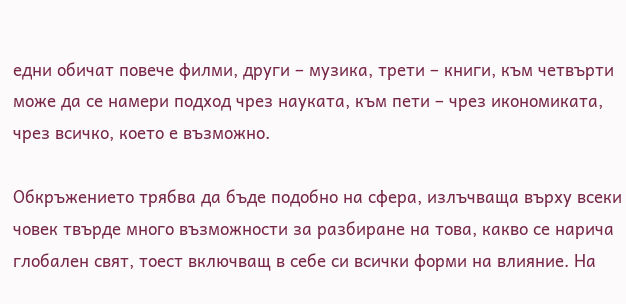едни обичат повече филми, други – музика, трети – книги, към четвърти може да се намери подход чрез науката, към пети – чрез икономиката, чрез всичко, което е възможно.

Обкръжението трябва да бъде подобно на сфера, излъчваща върху всеки човек твърде много възможности за разбиране на това, какво се нарича глобален свят, тоест включващ в себе си всички форми на влияние. На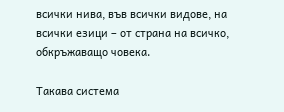всички нива, във всички видове, на всички езици – от страна на всичко, обкръжаващо човека.

Такава система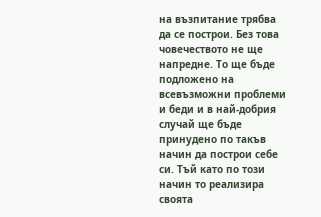на възпитание трябва да се построи. Без това човечеството не ще напредне. То ще бъде подложено на всевъзможни проблеми и беди и в най-добрия случай ще бъде принудено по такъв начин да построи себе си. Тъй като по този начин то реализира своята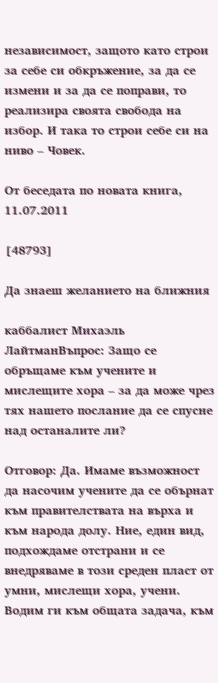независимост, защото като строи за себе си обкръжение, за да се измени и за да се поправи, то реализира своята свобода на избор. И така то строи себе си на ниво – Човек.

От беседата по новата книга, 11.07.2011

[48793]

Да знаеш желанието на ближния

каббалист Михаэль ЛайтманВъпрос: Защо се обръщаме към учените и мислещите хора – за да може чрез тях нашето послание да се спусне над останалите ли?

Отговор: Да. Имаме възможност да насочим учените да се обърнат към правителствата на върха и към народа долу. Ние, един вид, подхождаме отстрани и се внедряваме в този среден пласт от умни, мислещи хора, учени. Водим ги към общата задача, към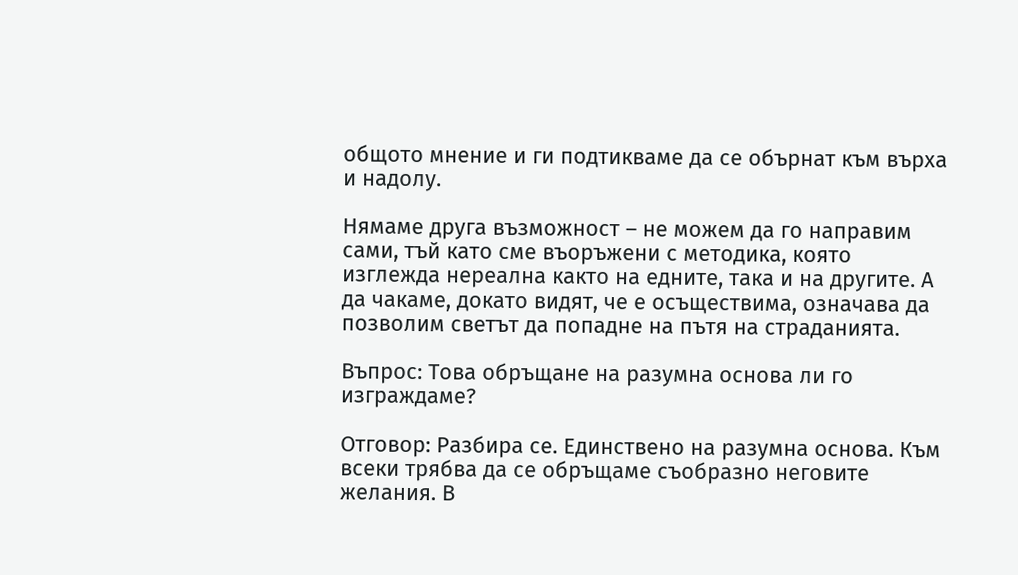общото мнение и ги подтикваме да се обърнат към върха и надолу.

Нямаме друга възможност – не можем да го направим сами, тъй като сме въоръжени с методика, която изглежда нереална както на едните, така и на другите. А да чакаме, докато видят, че е осъществима, означава да позволим светът да попадне на пътя на страданията.

Въпрос: Това обръщане на разумна основа ли го изграждаме?

Отговор: Разбира се. Единствено на разумна основа. Към всеки трябва да се обръщаме съобразно неговите желания. В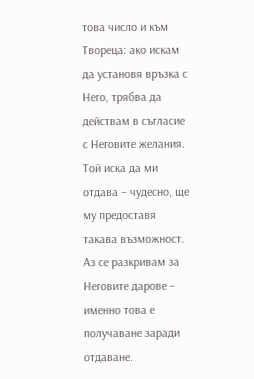това число и към Твореца: ако искам да установя връзка с Него, трябва да действам в съгласие с Неговите желания. Той иска да ми отдава – чудесно, ще му предоставя такава възможност. Аз се разкривам за Неговите дарове –  именно това е получаване заради отдаване.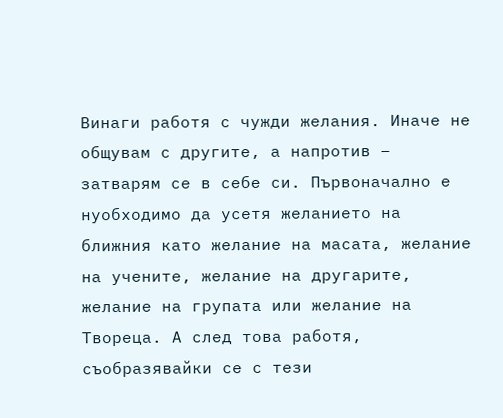Винаги работя с чужди желания. Иначе не общувам с другите, а напротив – затварям се в себе си. Първоначално е нуобходимо да усетя желанието на ближния като желание на масата, желание на учените, желание на другарите, желание на групата или желание на Твореца. А след това работя, съобразявайки се с тези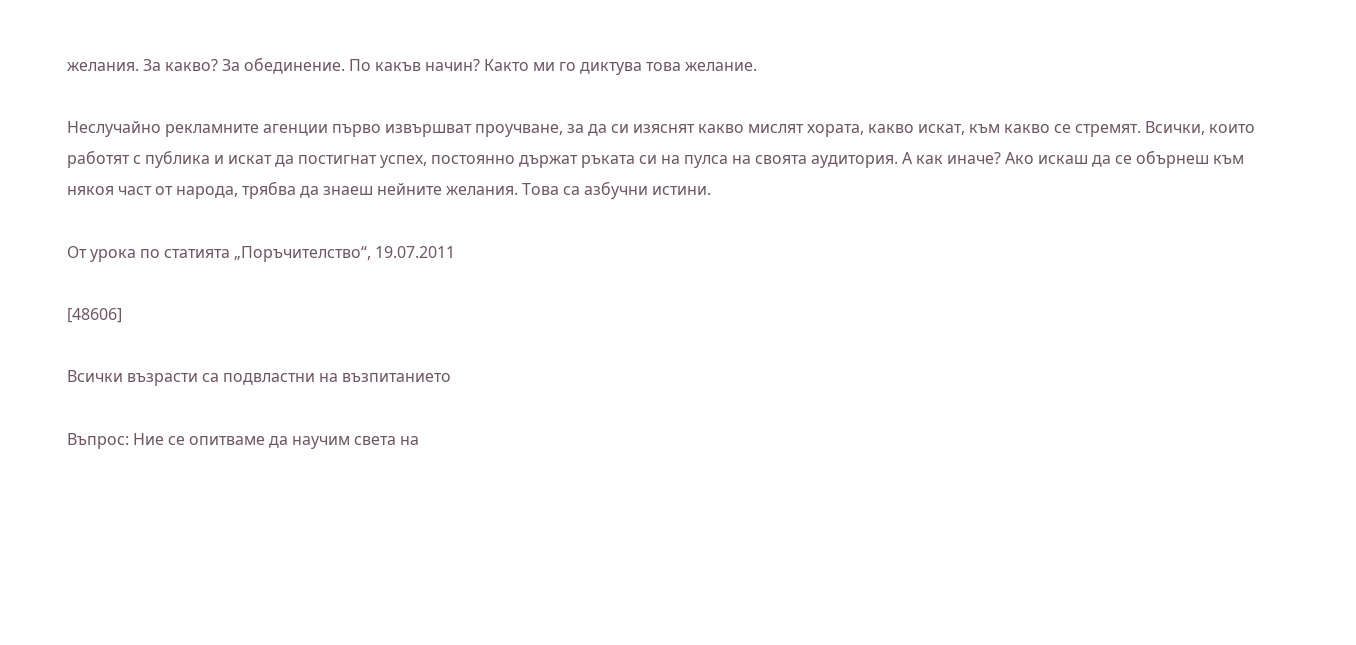желания. За какво? За обединение. По какъв начин? Както ми го диктува това желание.

Неслучайно рекламните агенции първо извършват проучване, за да си изяснят какво мислят хората, какво искат, към какво се стремят. Всички, които работят с публика и искат да постигнат успех, постоянно държат ръката си на пулса на своята аудитория. А как иначе? Ако искаш да се обърнеш към някоя част от народа, трябва да знаеш нейните желания. Това са азбучни истини.

От урока по статията „Поръчителство“, 19.07.2011

[48606]

Всички възрасти са подвластни на възпитанието

Въпрос: Ние се опитваме да научим света на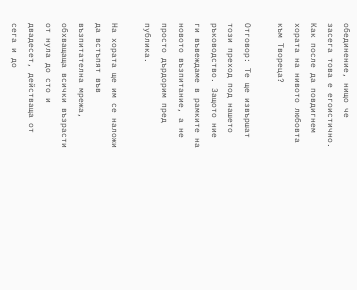обединение, нищо че засега това е егоистично. Как после да повдигнем хората на нивото любовта към Твореца?

Отговор: Те ще извършат този преход под нашето ръководство. Защото ние ги въвеждаме в рамките на новото възпитание, а не просто дърдорим пред публика.

На хората ще им се наложи да встъпят във възпитателна мрежа, обхващаща всички възрасти от нула до сто и двадесет, действаща от сега и до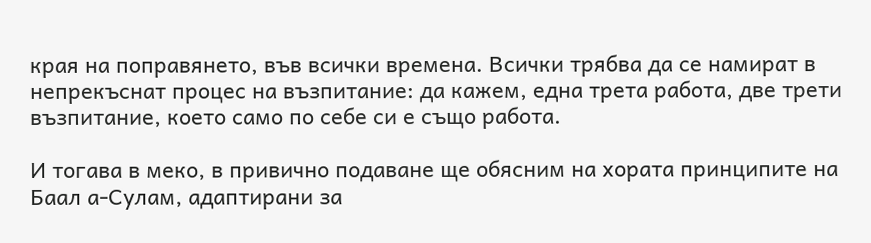края на поправянето, във всички времена. Всички трябва да се намират в непрекъснат процес на възпитание: да кажем, една трета работа, две трети възпитание, което само по себе си е също работа.

И тогава в меко, в привично подаване ще обясним на хората принципите на Баал а-Сулам, адаптирани за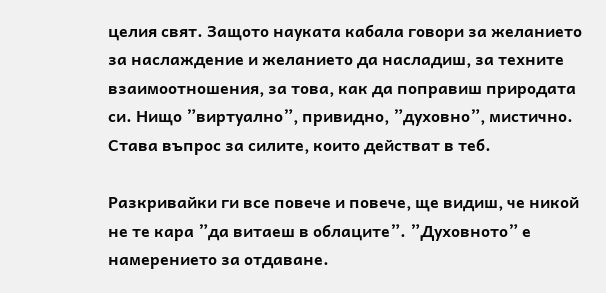целия свят. Защото науката кабала говори за желанието за наслаждение и желанието да насладиш, за техните взаимоотношения, за това, как да поправиш природата си. Нищо ”виртуално”, привидно, ”духовно”, мистично. Става въпрос за силите, които действат в теб.

Разкривайки ги все повече и повече, ще видиш, че никой не те кара ”да витаеш в облаците”. ”Духовното” е намерението за отдаване.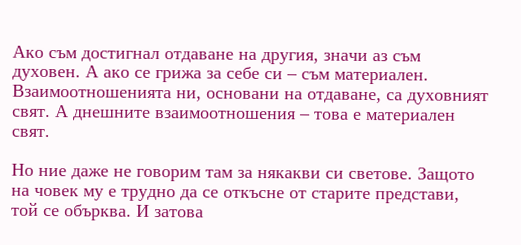Ако съм достигнал отдаване на другия, значи аз съм духовен. А ако се грижа за себе си – съм материален. Взаимоотношенията ни, основани на отдаване, са духовният свят. А днешните взаимоотношения – това е материален свят.

Но ние даже не говорим там за някакви си светове. Защото на човек му е трудно да се откъсне от старите представи, той се обърква. И затова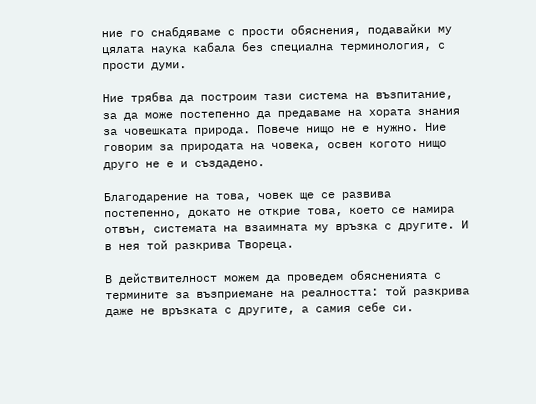ние го снабдяваме с прости обяснения, подавайки му цялата наука кабала без специална терминология, с прости думи.

Ние трябва да построим тази система на възпитание, за да може постепенно да предаваме на хората знания за човешката природа. Повече нищо не е нужно. Ние говорим за природата на човека, освен когото нищо друго не е и създадено.

Благодарение на това, човек ще се развива постепенно, докато не открие това, което се намира отвън, системата на взаимната му връзка с другите. И в нея той разкрива Твореца.

В действителност можем да проведем обясненията с термините за възприемане на реалността: той разкрива даже не връзката с другите, а самия себе си.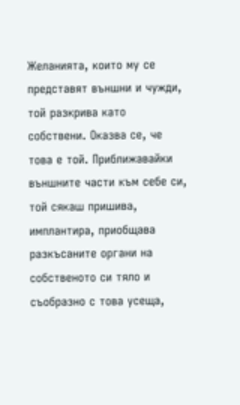Желанията, които му се представят външни и чужди, той разкрива като собствени. Оказва се, че това е той. Приближавайки външните части към себе си, той сякаш пришива, имплантира, приобщава разкъсаните органи на собственото си тяло и съобразно с това усеща,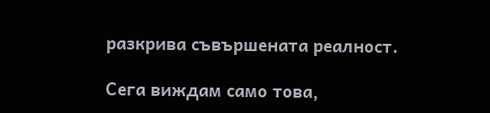разкрива съвършената реалност.

Сега виждам само това,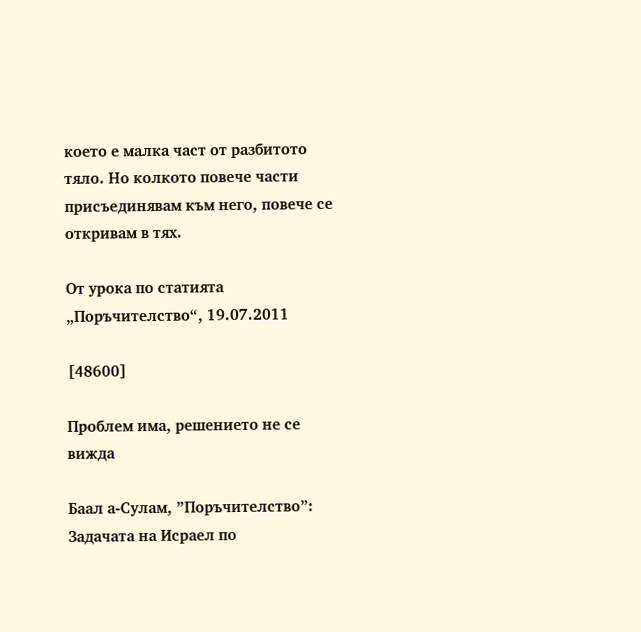което е малка част от разбитото тяло. Но колкото повече части присъединявам към него, повече се откривам в тях.

От урока по статията „Поръчителство“, 19.07.2011

[48600]

Проблем има, решението не се вижда

Баал а-Сулам, ”Поръчителство”: Задачата на Исраел по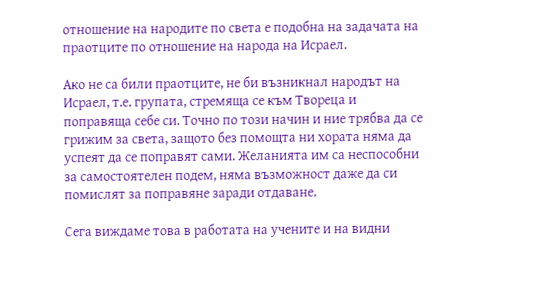отношение на народите по света е подобна на задачата на праотците по отношение на народа на Исраел.

Ако не са били праотците, не би възникнал народът на Исраел, т.е. групата, стремяща се към Твореца и поправяща себе си. Точно по този начин и ние трябва да се грижим за света, защото без помощта ни хората няма да успеят да се поправят сами. Желанията им са неспособни за самостоятелен подем, няма възможност даже да си помислят за поправяне заради отдаване.

Сега виждаме това в работата на учените и на видни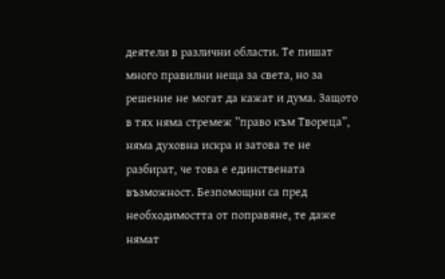деятели в различни области. Те пишат много правилни неща за света, но за решение не могат да кажат и дума. Защото в тях няма стремеж ”право към Твореца”, няма духовна искра и затова те не разбират, че това е единствената възможност. Безпомощни са пред необходимостта от поправяне, те даже нямат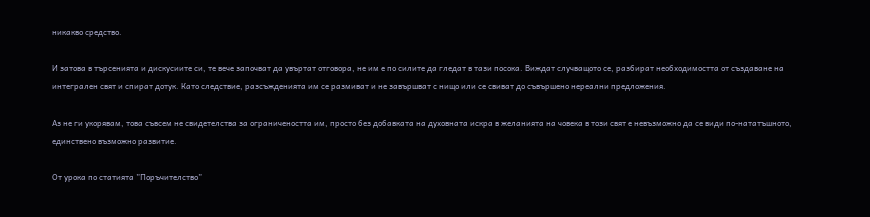никакво средство.

И затова в търсенията и дискусиите си, те вече започват да увъртат отговора, не им е по силите да гледат в тази посока. Виждат случващото се, разбират необходимостта от създаване на интегрален свят и спират дотук. Като следствие, разсъжденията им се размиват и не завършват с нищо или се свиват до съвършено нереални предложения.

Аз не ги укорявам, това съвсем не свидетелства за ограничеността им, просто без добавката на духовната искра в желанията на човека в този свят е невъзможно да се види по-нататъшното, единствено възможно развитие.

От урока по статията ”Поръчителство”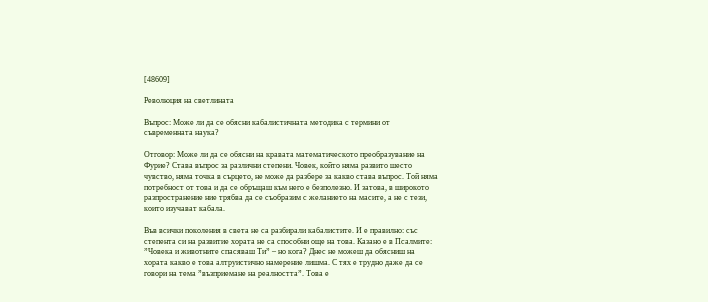[48609]

Революция на светлината

Въпрос: Може ли да се обясни кабалистичната методика с термини от съвременната наука?

Отговор: Може ли да се обясни на кравата математическото преобразувание на Фурие? Става въпрос за различни степени. Човек, който няма развито шесто чувство, няма точка в сърцето, не може да разбере за какво става въпрос. Той няма потребност от това и да се обръщаш към него е безполезно. И затова, в широкото разпространение ние трябва да се съобразим с желанието на масите, а не с тези, които изучават кабала.

Във всички поколения в света не са разбирали кабалистите. И е правилно: със степента си на развитие хората не са способни още на това. Казано е в Псалмите: ”Човека и животните спасяваш Ти” – но кога? Днес не можеш да обясниш на хората какво е това алтруистично намерение лишма. С тях е трудно даже да се говори на тема ”възприемане на реалността”. Това е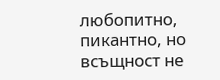любопитно, пикантно, но всъщност не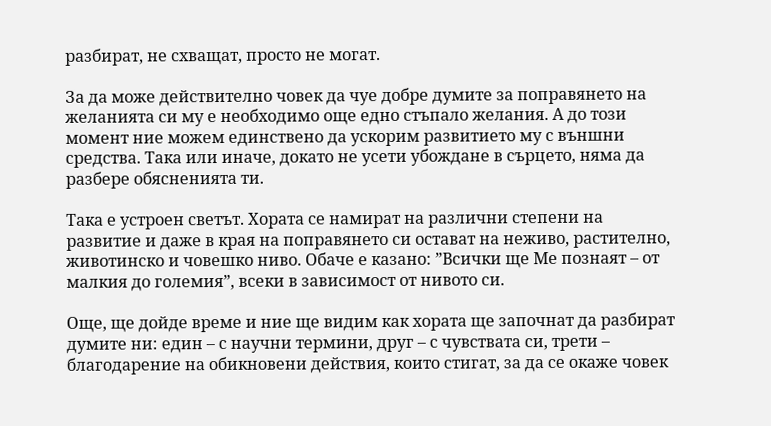разбират, не схващат, просто не могат.

За да може действително човек да чуе добре думите за поправянето на желанията си му е необходимо още едно стъпало желания. А до този момент ние можем единствено да ускорим развитието му с външни средства. Така или иначе, докато не усети убождане в сърцето, няма да разбере обясненията ти.

Така е устроен светът. Хората се намират на различни степени на развитие и даже в края на поправянето си остават на неживо, растително, животинско и човешко ниво. Обаче е казано: ”Всички ще Ме познаят – от малкия до големия”, всеки в зависимост от нивото си.

Още, ще дойде време и ние ще видим как хората ще започнат да разбират думите ни: един – с научни термини, друг – с чувствата си, трети – благодарение на обикновени действия, които стигат, за да се окаже човек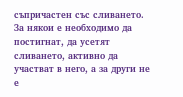съпричастен със сливането. За някои е необходимо да постигнат, да усетят сливането, активно да участват в него, а за други не е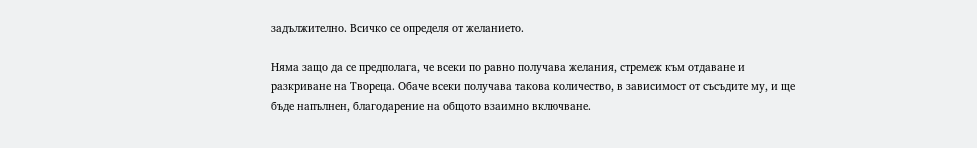задължително. Всичко се определя от желанието.

Няма защо да се предполага, че всеки по равно получава желания, стремеж към отдаване и разкриване на Твореца. Обаче всеки получава такова количество, в зависимост от съсъдите му, и ще бъде напълнен, благодарение на общото взаимно включване.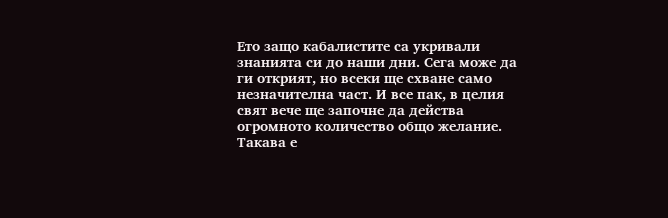Ето защо кабалистите са укривали знанията си до наши дни. Сега може да ги открият, но всеки ще схване само незначителна част. И все пак, в целия свят вече ще започне да действа огромното количество общо желание. Такава е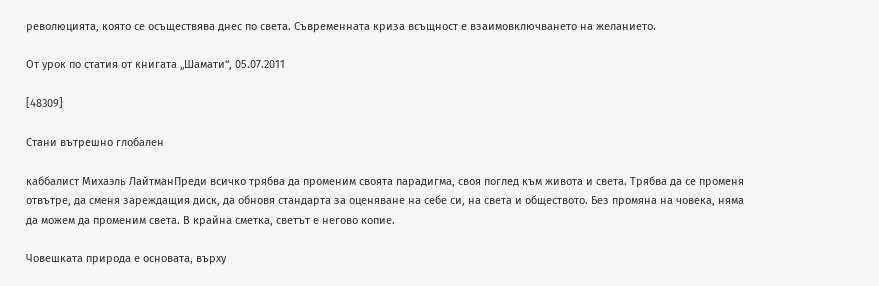революцията, която се осъществява днес по света. Съвременната криза всъщност е взаимовключването на желанието.

От урок по статия от книгата „Шамати“, 05.07.2011

[48309]

Стани вътрешно глобален

каббалист Михаэль ЛайтманПреди всичко трябва да променим своята парадигма, своя поглед към живота и света. Трябва да се променя отвътре, да сменя зареждащия диск, да обновя стандарта за оценяване на себе си, на света и обществото. Без промяна на човека, няма да можем да променим света. В крайна сметка, светът е негово копие.

Човешката природа е основата, върху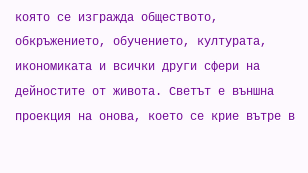която се изгражда обществото, обкръжението, обучението, културата, икономиката и всички други сфери на дейностите от живота. Светът е външна проекция на онова, което се крие вътре в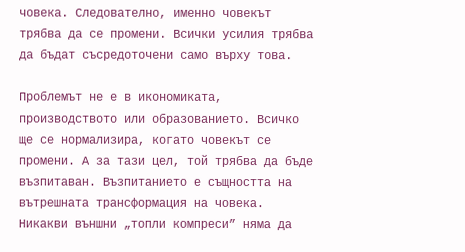човека. Следователно, именно човекът трябва да се промени. Всички усилия трябва да бъдат съсредоточени само върху това.

Проблемът не е в икономиката, производството или образованието. Всичко ще се нормализира, когато човекът се промени. А за тази цел, той трябва да бъде възпитаван. Възпитанието е същността на вътрешната трансформация на човека. Никакви външни „топли компреси” няма да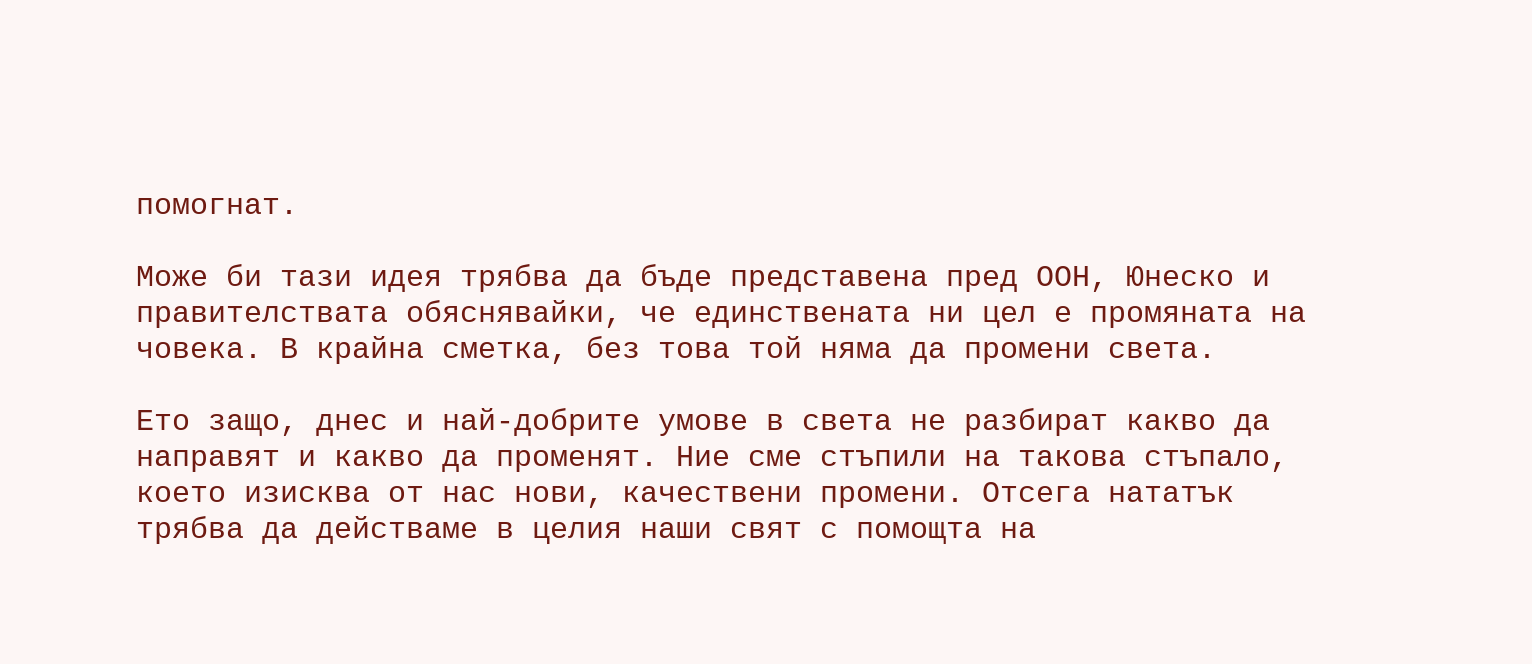помогнат.

Може би тази идея трябва да бъде представена пред ООН, Юнеско и правителствата обяснявайки, че единствената ни цел е промяната на човека. В крайна сметка, без това той няма да промени света.

Ето защо, днес и най-добрите умове в света не разбират какво да направят и какво да променят. Ние сме стъпили на такова стъпало, което изисква от нас нови, качествени промени. Отсега нататък трябва да действаме в целия наши свят с помощта на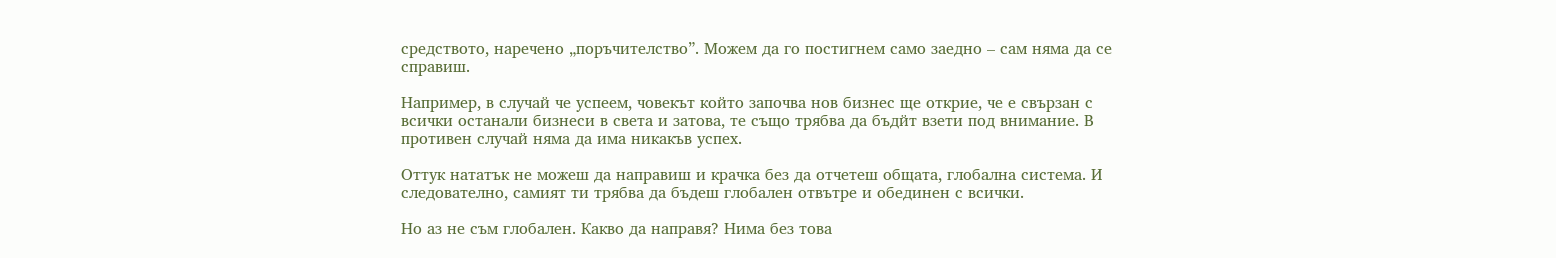средството, наречено „поръчителство”. Можем да го постигнем само заедно – сам няма да се справиш.

Например, в случай че успеем, човекът който започва нов бизнес ще открие, че е свързан с всички останали бизнеси в света и затова, те също трябва да бъдйт взети под внимание. В противен случай няма да има никакъв успех.

Оттук нататък не можеш да направиш и крачка без да отчетеш общата, глобална система. И следователно, самият ти трябва да бъдеш глобален отвътре и обединен с всички.

Но аз не съм глобален. Какво да направя? Нима без това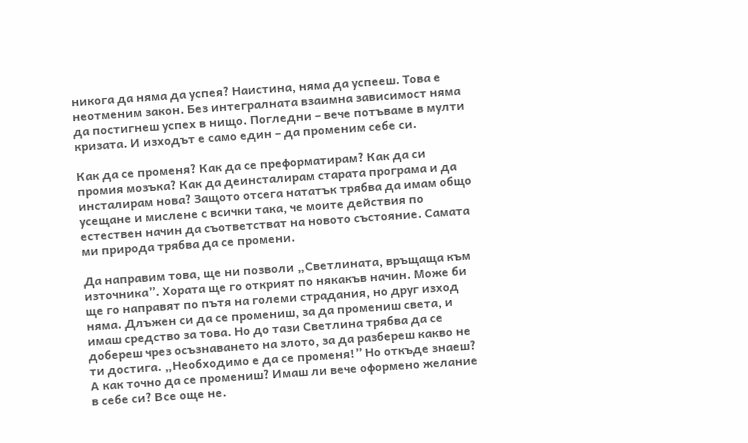никога да няма да успея? Наистина, няма да успееш. Това е неотменим закон. Без интегралната взаимна зависимост няма да постигнеш успех в нищо. Погледни – вече потъваме в мулти кризата. И изходът е само един – да променим себе си.

Как да се променя? Как да се преформатирам? Как да си промия мозъка? Как да деинсталирам старата програма и да инсталирам нова? Защото отсега нататък трябва да имам общо усещане и мислене с всички така, че моите действия по естествен начин да съответстват на новото състояние. Самата ми природа трябва да се промени.

Да направим това, ще ни позволи „Светлината, връщаща към източника”. Хората ще го открият по някакъв начин. Може би ще го направят по пътя на големи страдания, но друг изход няма. Длъжен си да се промениш, за да промениш света, и имаш средство за това. Но до тази Светлина трябва да се добереш чрез осъзнаването на злото, за да разбереш какво не ти достига. „Необходимо е да се променя!” Но откъде знаеш? А как точно да се промениш? Имаш ли вече оформено желание в себе си? Все още не.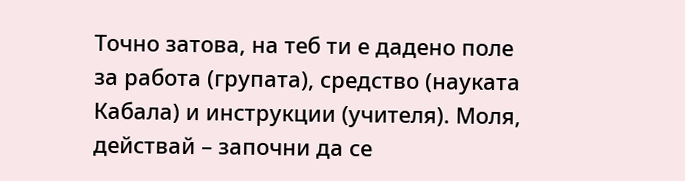Точно затова, на теб ти е дадено поле за работа (групата), средство (науката Кабала) и инструкции (учителя). Моля, действай – започни да се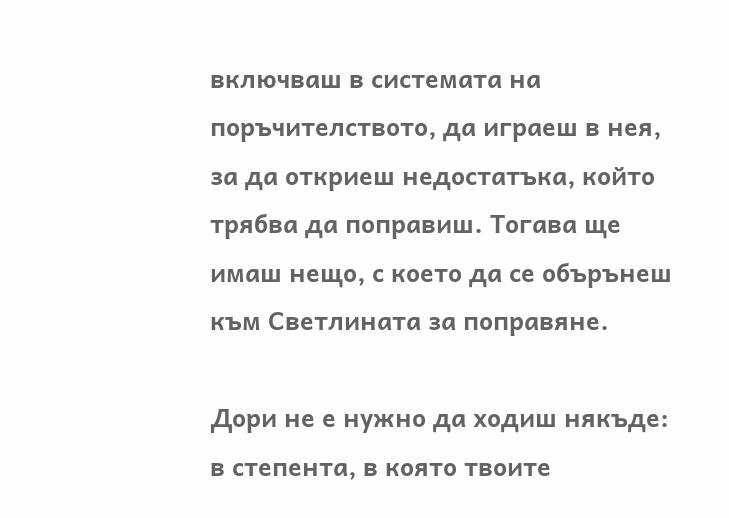включваш в системата на поръчителството, да играеш в нея, за да откриеш недостатъка, който трябва да поправиш. Тогава ще имаш нещо, с което да се обърънеш към Светлината за поправяне.

Дори не е нужно да ходиш някъде: в степента, в която твоите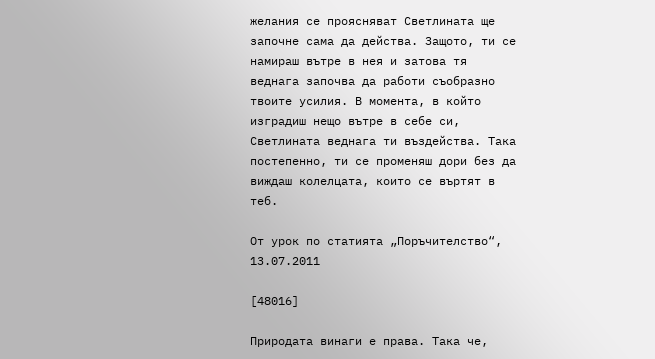желания се проясняват Светлината ще започне сама да действа. Защото, ти се намираш вътре в нея и затова тя веднага започва да работи съобразно твоите усилия. В момента, в който изградиш нещо вътре в себе си, Светлината веднага ти въздейства. Така постепенно, ти се променяш дори без да виждаш колелцата, които се въртят в теб.

От урок по статията „Поръчителство“, 13.07.2011

[48016]

Природата винаги е права. Така че,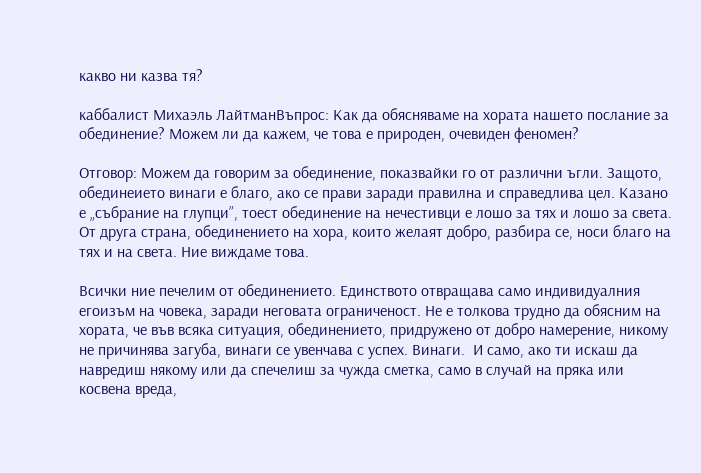какво ни казва тя?

каббалист Михаэль ЛайтманВъпрос: Как да обясняваме на хората нашето послание за обединение? Можем ли да кажем, че това е природен, очевиден феномен?

Отговор: Можем да говорим за обединение, показвайки го от различни ъгли. Защото, обединеието винаги е благо, ако се прави заради правилна и справедлива цел. Казано е „събрание на глупци”, тоест обединение на нечестивци е лошо за тях и лошо за света. От друга страна, обединението на хора, които желаят добро, разбира се, носи благо на тях и на света. Ние виждаме това.

Всички ние печелим от обединението. Единството отвращава само индивидуалния егоизъм на човека, заради неговата ограниченост. Не е толкова трудно да обясним на хората, че във всяка ситуация, обединението, придружено от добро намерение, никому не причинява загуба, винаги се увенчава с успех. Винаги.  И само, ако ти искаш да навредиш някому или да спечелиш за чужда сметка, само в случай на пряка или косвена вреда,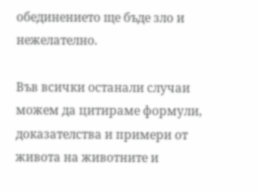обединението ще бъде зло и нежелателно.

Във всички останали случаи можем да цитираме формули, доказателства и примери от живота на животните и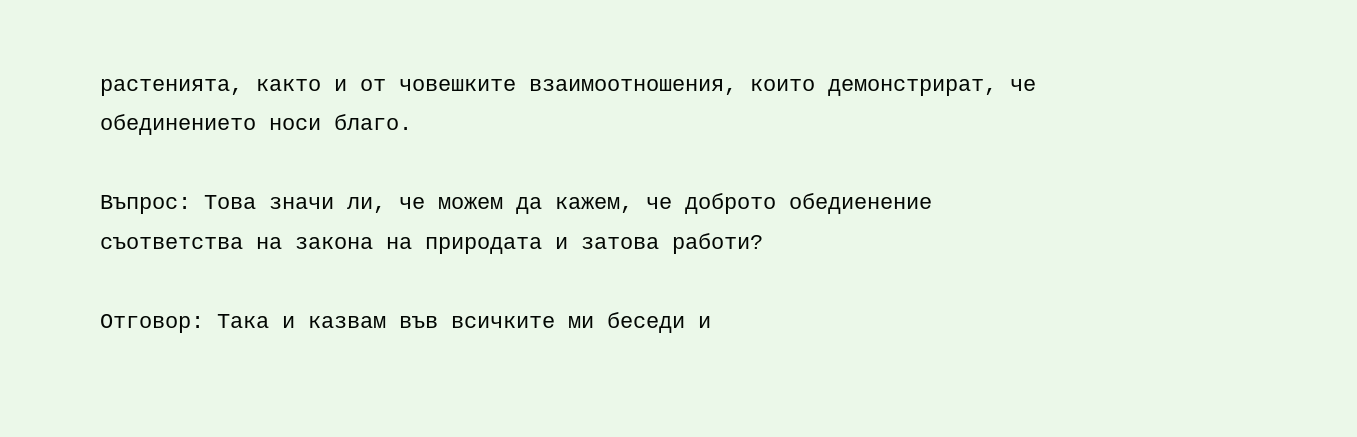растенията, както и от човешките взаимоотношения, които демонстрират, че обединението носи благо.

Въпрос: Това значи ли, че можем да кажем, че доброто обедиенение съответства на закона на природата и затова работи?

Отговор: Така и казвам във всичките ми беседи и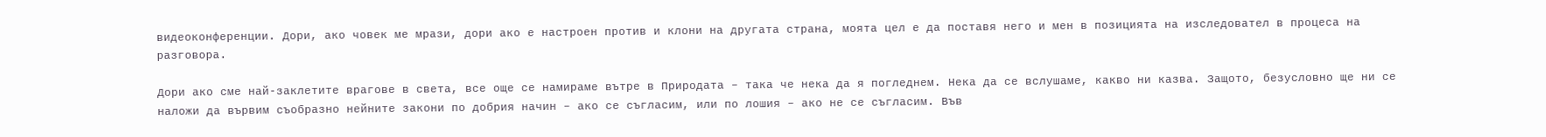видеоконференции. Дори, ако човек ме мрази, дори ако е настроен против и клони на другата страна, моята цел е да поставя него и мен в позицията на изследовател в процеса на разговора.

Дори ако сме най-заклетите врагове в света, все още се намираме вътре в Природата – така че нека да я погледнем. Нека да се вслушаме, какво ни казва. Защото, безусловно ще ни се наложи да вървим съобразно нейните закони по добрия начин – ако се съгласим, или по лошия – ако не се съгласим. Във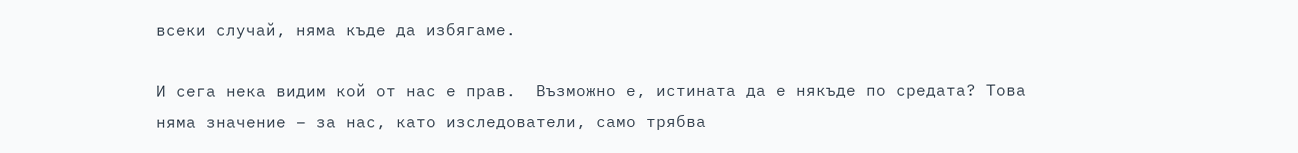всеки случай, няма къде да избягаме.

И сега нека видим кой от нас е прав.  Възможно е, истината да е някъде по средата? Това няма значение – за нас, като изследователи, само трябва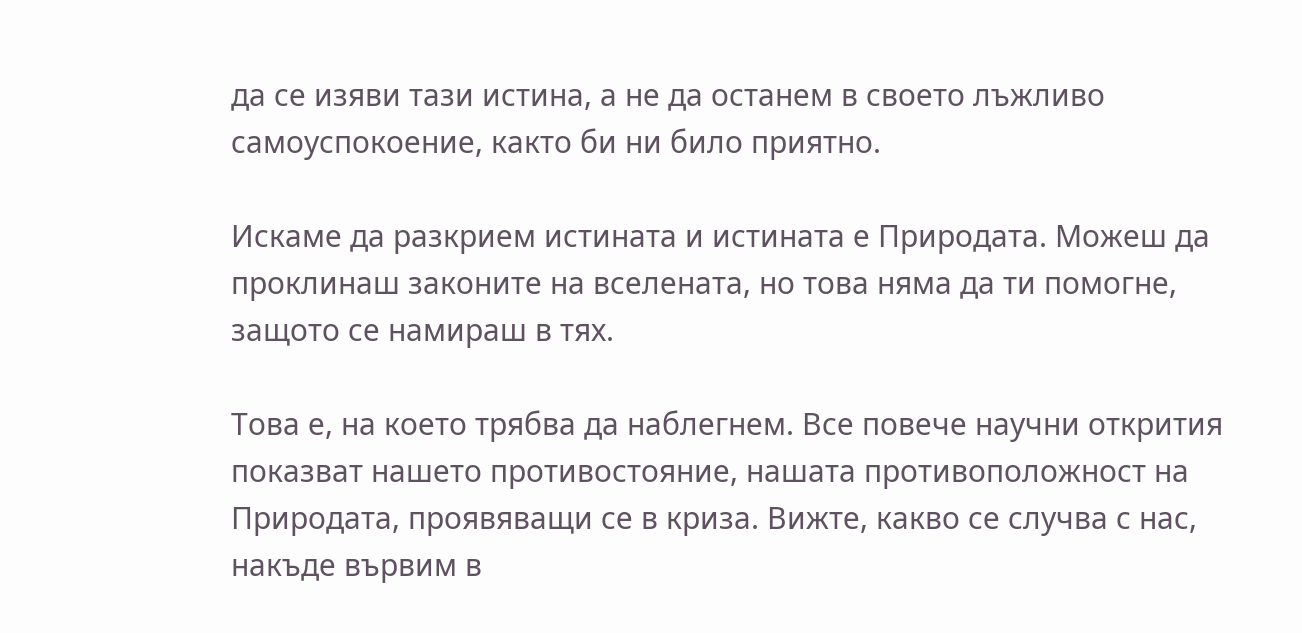да се изяви тази истина, а не да останем в своето лъжливо самоуспокоение, както би ни било приятно.

Искаме да разкрием истината и истината е Природата. Можеш да проклинаш законите на вселената, но това няма да ти помогне, защото се намираш в тях.

Това е, на което трябва да наблегнем. Все повече научни открития показват нашето противостояние, нашата противоположност на Природата, проявяващи се в криза. Вижте, какво се случва с нас, накъде вървим в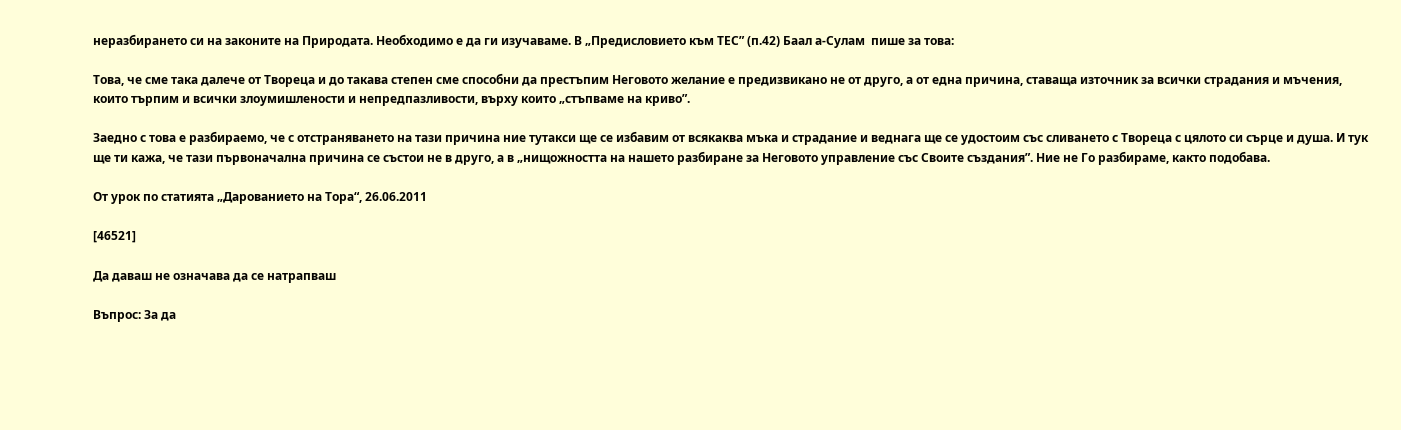неразбирането си на законите на Природата. Необходимо е да ги изучаваме. В „Предисловието към ТЕС” (п.42) Баал а-Сулам  пише за това:

Това, че сме така далече от Твореца и до такава степен сме способни да престъпим Неговото желание е предизвикано не от друго, а от една причина, ставаща източник за всички страдания и мъчения, които търпим и всички злоумишлености и непредпазливости, върху които „стъпваме на криво”.

Заедно с това е разбираемо, че с отстраняването на тази причина ние тутакси ще се избавим от всякаква мъка и страдание и веднага ще се удостоим със сливането с Твореца с цялото си сърце и душа. И тук ще ти кажа, че тази първоначална причина се състои не в друго, а в „нищожността на нашето разбиране за Неговото управление със Своите създания”. Ние не Го разбираме, както подобава.

От урок по статията „Дарованието на Тора“, 26.06.2011

[46521]

Да даваш не означава да се натрапваш

Въпрос: За да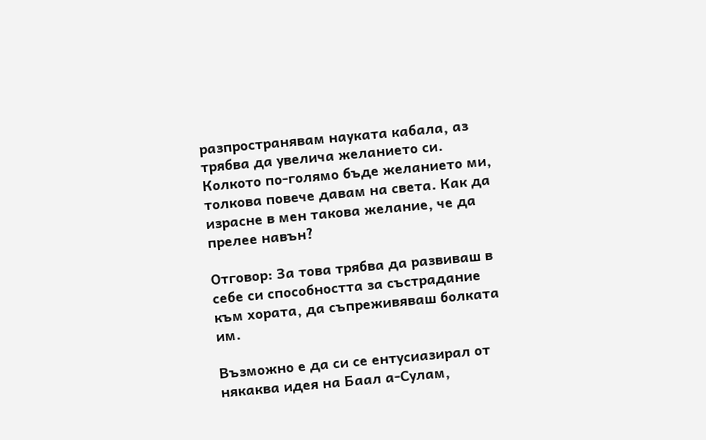разпространявам науката кабала, аз трябва да увелича желанието си. Колкото по-голямо бъде желанието ми, толкова повече давам на света. Как да израсне в мен такова желание, че да прелее навън?

Отговор: За това трябва да развиваш в себе си способността за състрадание към хората, да съпреживяваш болката им.

Възможно е да си се ентусиазирал от някаква идея на Баал а-Сулам,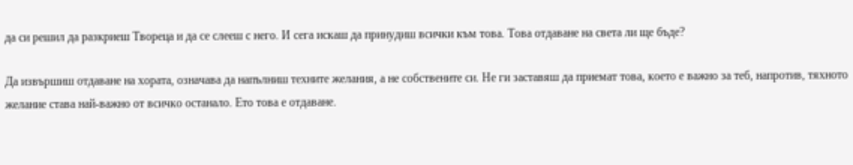да си решил да разкриеш Твореца и да се слееш с него. И сега искаш да принудиш всички към това. Това отдаване на света ли ще бъде?

Да извършиш отдаване на хората, означава да напълниш техните желания, а не собствените си. Не ги заставяш да приемат това, което е важно за теб, напротив, тяхното желание става най-важно от всичко останало. Ето това е отдаване.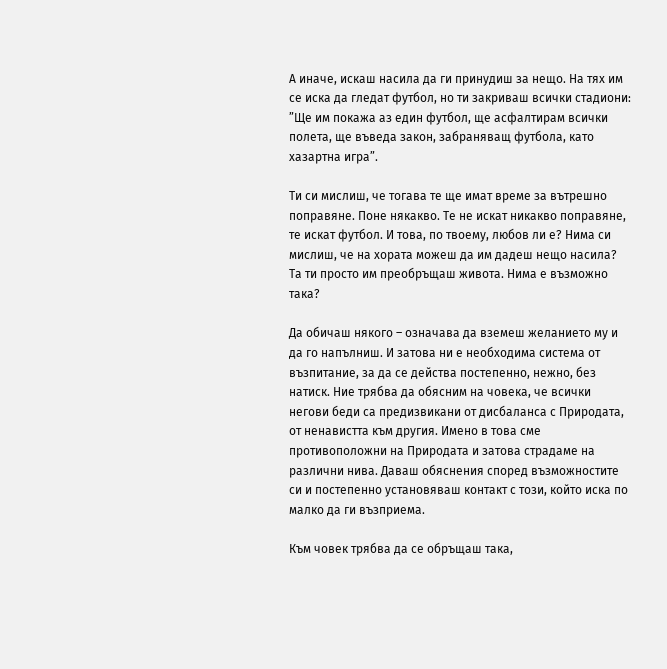А иначе, искаш насила да ги принудиш за нещо. На тях им се иска да гледат футбол, но ти закриваш всички стадиони: ”Ще им покажа аз един футбол, ще асфалтирам всички полета, ще въведа закон, забраняващ футбола, като хазартна игра”.

Ти си мислиш, че тогава те ще имат време за вътрешно поправяне. Поне някакво. Те не искат никакво поправяне, те искат футбол. И това, по твоему, любов ли е? Нима си мислиш, че на хората можеш да им дадеш нещо насила? Та ти просто им преобръщаш живота. Нима е възможно така?

Да обичаш някого – означава да вземеш желанието му и да го напълниш. И затова ни е необходима система от възпитание, за да се действа постепенно, нежно, без натиск. Ние трябва да обясним на човека, че всички негови беди са предизвикани от дисбаланса с Природата, от ненавистта към другия. Имено в това сме противоположни на Природата и затова страдаме на различни нива. Даваш обяснения според възможностите си и постепенно установяваш контакт с този, който иска по малко да ги възприема.

Към човек трябва да се обръщаш така,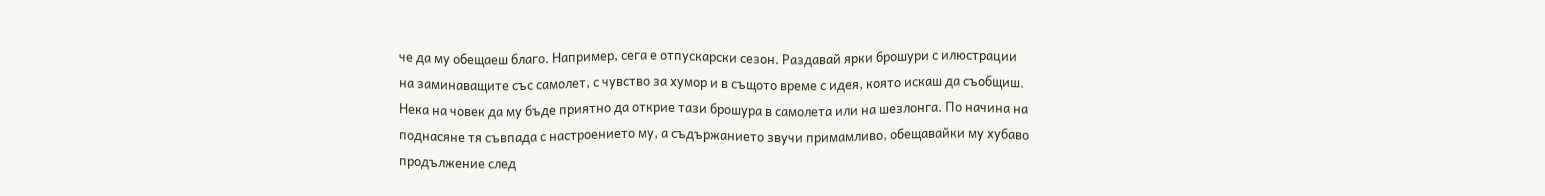че да му обещаеш благо. Например, сега е отпускарски сезон. Раздавай ярки брошури с илюстрации на заминаващите със самолет, с чувство за хумор и в същото време с идея, която искаш да съобщиш. Нека на човек да му бъде приятно да открие тази брошура в самолета или на шезлонга. По начина на поднасяне тя съвпада с настроението му, а съдържанието звучи примамливо, обещавайки му хубаво продължение след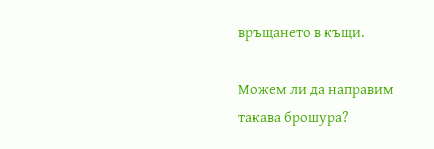връщането в къщи.

Можем ли да направим такава брошура?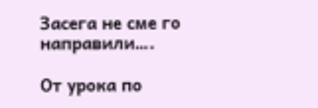Засега не сме го направили….

От урока по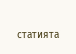статията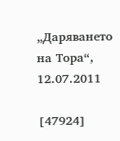„Даряването на Тора“, 12.07.2011

[47924]